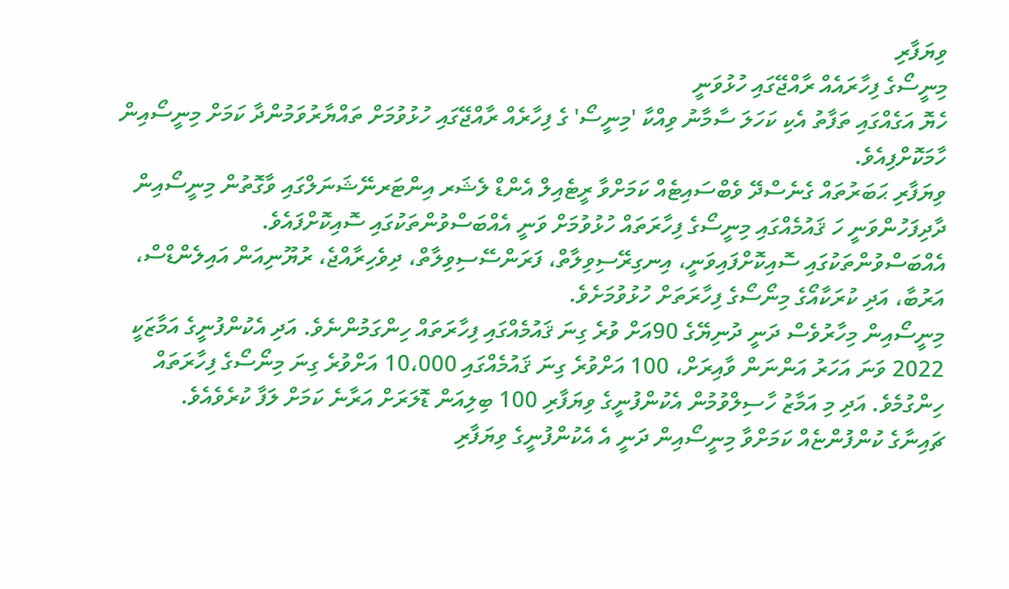ވިޔަފާރި
މިނީސޯގެ ފިހާރައެއް ރާއްޖޭގައި ހުޅުވަނީ
ހެޔޮ އަގެއްގައި ތަފާތު އެކި ކަހަލަ ސާމާނު ވިއްކާ 'މިނީސޯ' ގެ ފިހާރެއް ރާއްޖޭގައި ހުޅުވުމަށް ތައްޔާރުވަމުންދާ ކަމަށް މިނީސޯއިން ހާމަކޮށްފިއެވެ.
ވިޔަފާރި ޙަބަރުތައް ގެނެސްދޭ ވެބްސައިޓެއް ކަމަށްވާ ރީޓެއިލް އެންޑް ލެޝަރ އިންޓަރނޭޝަނަލްގައި ވާގޮތުން މިނީސޯއިން ދާދިފަހުންވަނީ ހަ ޤައުމެއްގައި މިނީސޯގެ ފިހާރަތައް ހުޅުވުމަށް ވަނީ އެއްބަސްވުންތަކުގައި ސޮއިކޮށްފައެވެ.
އެއްބަސްވުންތަކުގައި ސޮއިކޮށްފައިވަނީ، އިނގިރޭސިވިލާތް، ފަރަންސޭސިވިލާތް، ދިވެހިރާއްޖެ، ރުޔޫނިއަން އައިލެންޑްސް، އަރުބާ، އަދި ކުރަކާއޯގެ މިނޯސޯގެ ފިހާރަތަށް ހުޅުވުމަށެވެ.
މިނީސޯއިން މިހާރުވެސް ދަނީ ދުނިޔޭގެ 90އަށް ވުރެ ގިނަ ޤައުމެއްގައި ފިހާރަތައް ހިންގަމުންނެވެ. އަދި އެކުންފުނީގެ އަމާޒަކީ 2022 ވަނަ އަހަރު އަންނަން ވާއިރަށް، 100 އަށްވުރެ ގިނަ ޤައުމެއްގައި 10،000 އަށްވުރެ ގިނަ މިނޯސޯގެ ފިހާރަތައް ހިންގުމެވެ. އަދި މި އަމާޒު ހާސިލްވުމުން އެކުންފުނީގެ ވިޔަފާރި 100 ބިލިއަން ޑޮލަރަށް އަރާނެ ކަމަށް ލަފާ ކުރެވެއެވެ.
ޗައިނާގެ ކުންފުންޏެއް ކަމަށްވާ މިނީސޯއިން ދަނީ އެ އެކުންފުނީގެ ވިޔަފާރި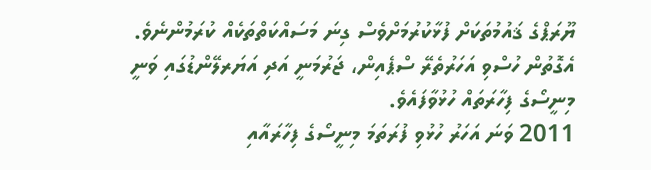ޔޫރަޕްގެ ޤައުމުތަކަށް ފުޅާކުރުމަށްވެސް ގިނަ މަސައްކަތްތަކެއް ކުރަމުންނެވެ. އެގޮތުން ހުސްވި އަހަރުތެރޭ ސްޕެއިން، ޖަރުމަނީ އަދި އަޔަރލޭންޑުގައި ވަނީ މިނީސޯގެ ފިހާރަތައް ހުޅުވާފައެވެ.
2011 ވަނަ އަހަރު ހުޅުވި ފުރަތަމަ މިނީސޯގެ ފިހާރައާއި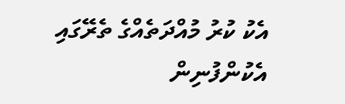އެކު ކުރު މުއްދަތެއްގެ ތެރޭގައި އެކުންފުނިން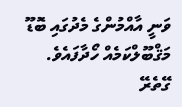ވަނީ އާއްމުންގެ މެދުގައި ބޮޑޫ މަޤްބޫލްކަމެއް ހޯދާފައެވެ. ގޭތެރޭ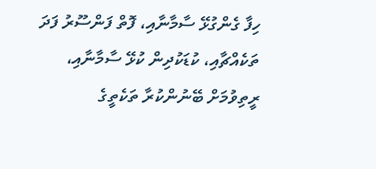ހިފާ ގެންގުޅޭ ސާމާނާއި، ފޮތް ފަންސޫރު ފަދަ ތަކެއްޗާއި، ކުޑަކުދިން ކުޅޭ ސާމާނާއި، ރީތިވުމަށް ބޭނުންކުރާ ތަކެތީގެ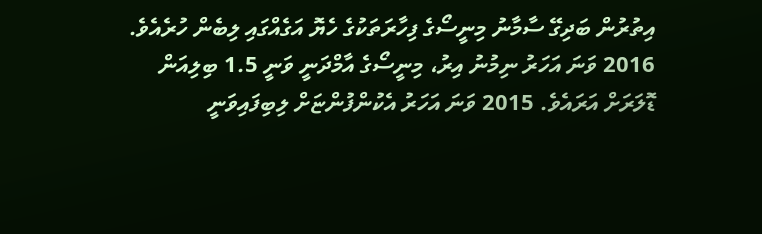އިތުރުން ބަދިގޭ ސާމާނު މިނީސޯގެ ފިހާރަތަކުގެ ހެޔޮ އަގެއްގައި ލިބެން ހުރެއެވެ.
2016 ވަނަ އަހަރު ނިމުނު އިރު، މިނީސޯގެ އާމްދަނީ ވަނީ 1.5 ބިލިއަން ޑޮލަރަށް އަރައެވެ. 2015 ވަނަ އަހަރު އެކުންފުންޏަށް ލިބިފައިވަނީ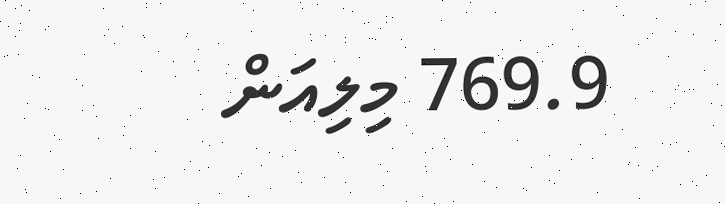769.9 މިލިއަން